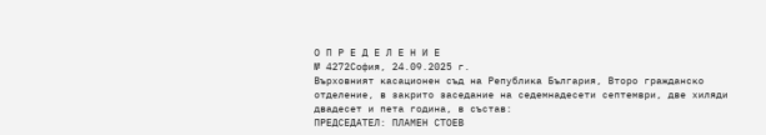О П Р Е Д Е Л Е Н И Е
№ 4272София, 24.09.2025 г.
Върховният касационен съд на Република България, Второ гражданско отделение, в закрито заседание на седемнадесети септември, две хиляди двадесет и пета година, в състав:
ПРЕДСЕДАТЕЛ: ПЛАМЕН СТОЕВ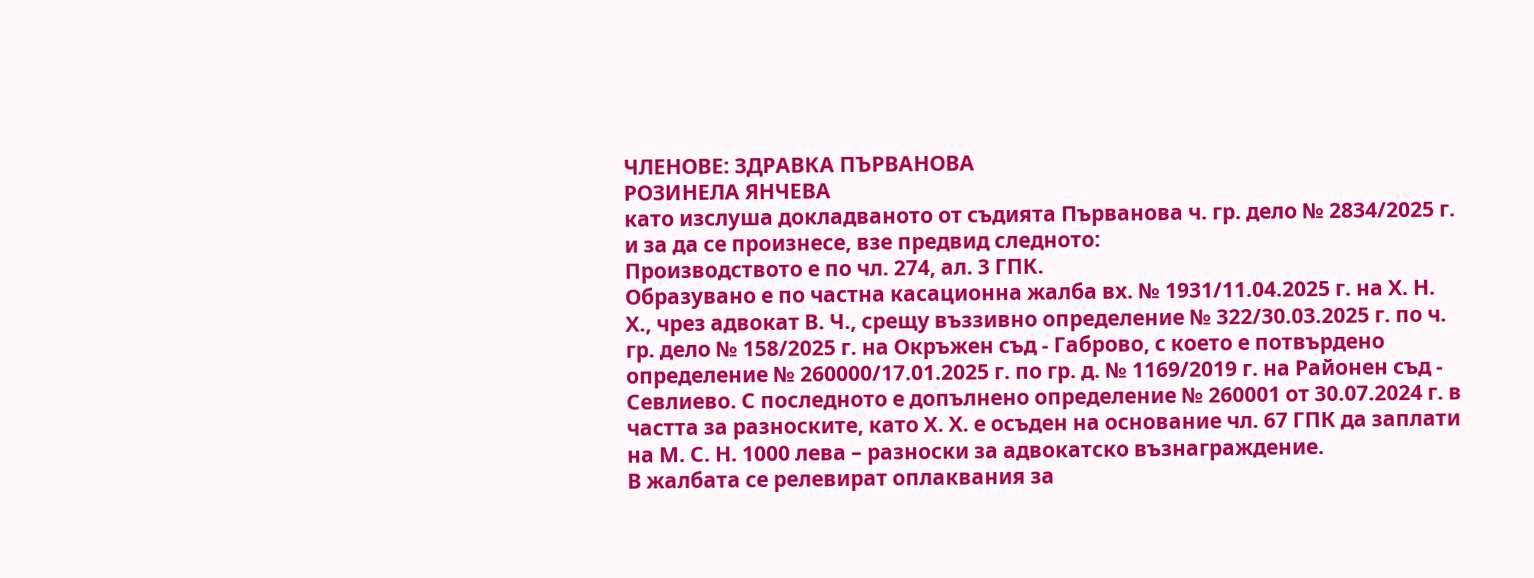ЧЛЕНОВЕ: ЗДРАВКА ПЪРВАНОВА
РОЗИНЕЛА ЯНЧЕВА
като изслуша докладваното от съдията Първанова ч. гр. дело № 2834/2025 г. и за да се произнесе, взе предвид следното:
Производството е по чл. 274, ал. 3 ГПК.
Образувано е по частна касационна жалба вх. № 1931/11.04.2025 г. на Х. Н. Х., чрез адвокат В. Ч., срещу въззивно определение № 322/30.03.2025 г. по ч. гр. дело № 158/2025 г. на Окръжен съд - Габрово, с което е потвърдено определение № 260000/17.01.2025 г. по гр. д. № 1169/2019 г. на Районен съд - Севлиево. С последното е допълнено определение № 260001 от 30.07.2024 г. в частта за разноските, като Х. Х. е осъден на основание чл. 67 ГПК да заплати на М. С. Н. 1000 лева – разноски за адвокатско възнаграждение.
В жалбата се релевират оплаквания за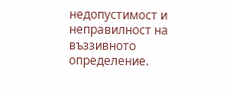недопустимост и неправилност на въззивното определение.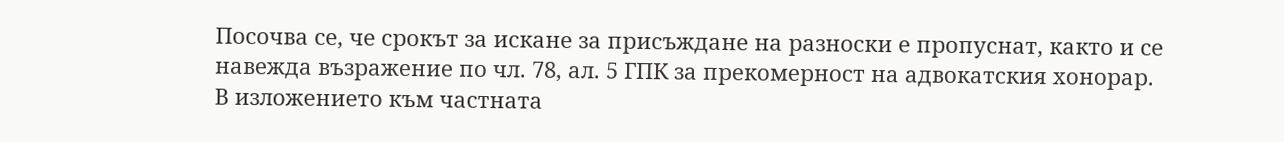Посочва се, че срокът за искане за присъждане на разноски е пропуснат, както и се навежда възражение по чл. 78, ал. 5 ГПК за прекомерност на адвокатския хонорар.
В изложението към частната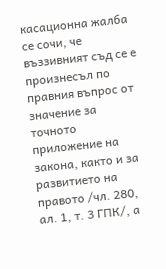касационна жалба се сочи, че въззивният съд се е произнесъл по правния въпрос от значение за точното приложение на закона, както и за развитието на правото /чл. 280, ал. 1, т. 3 ГПК/, а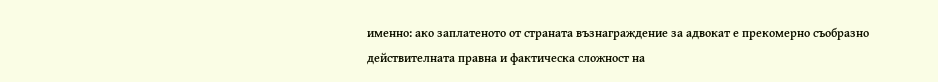именно: ако заплатеното от страната възнаграждение за адвокат е прекомерно съобразно действителната правна и фактическа сложност на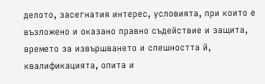делото, засегнатия интерес, условията, при които е възложено и оказано правно съдействие и защита, времето за извършването и спешността й, квалификацията, опита и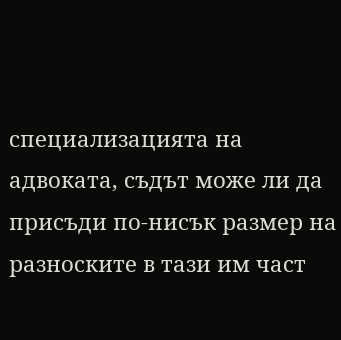специализацията на адвоката, съдът може ли да присъди по-нисък размер на разноските в тази им част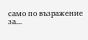само по възражение за...